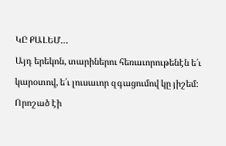ԿԸ ՔԱԼԵՄ…
Այդ երեկոն, տարիներու հեռաւորութենէն ե՛ւ կարօտով, ե՛ւ լուսաւոր զգացումով կը յիշեմ: Որոշած էի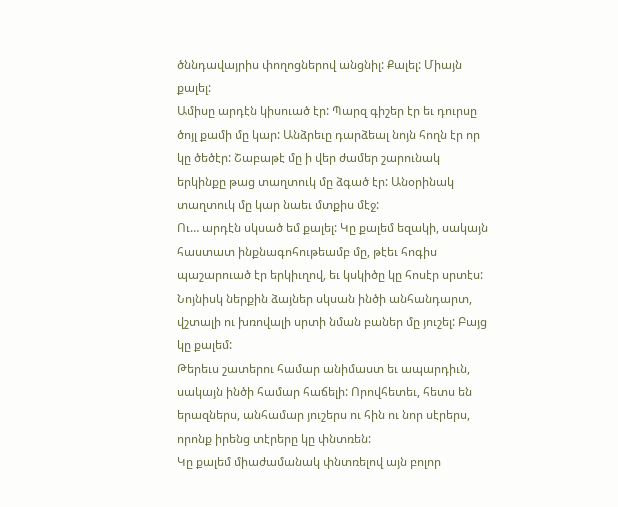ծննդավայրիս փողոցներով անցնիլ: Քալել: Միայն քալել:
Ամիսը արդէն կիսուած էր: Պարզ գիշեր էր եւ դուրսը ծոյլ քամի մը կար: Անձրեւը դարձեալ նոյն հողն էր որ կը ծեծէր: Շաբաթէ մը ի վեր ժամեր շարունակ երկինքը թաց տաղտուկ մը ձգած էր: Անօրինակ տաղտուկ մը կար նաեւ մտքիս մէջ:
Ու… արդէն սկսած եմ քալել: Կը քալեմ եզակի, սակայն հաստատ ինքնագոհութեամբ մը, թէեւ հոգիս պաշարուած էր երկիւղով, եւ կսկիծը կը հոսէր սրտէս: Նոյնիսկ ներքին ձայներ սկսան ինծի անհանդարտ, վշտալի ու խռովալի սրտի նման բաներ մը յուշել: Բայց կը քալեմ:
Թերեւս շատերու համար անիմաստ եւ ապարդիւն, սակայն ինծի համար հաճելի: Որովհետեւ, հետս են երազներս, անհամար յուշերս ու հին ու նոր սէրերս, որոնք իրենց տէրերը կը փնտռեն:
Կը քալեմ միաժամանակ փնտռելով այն բոլոր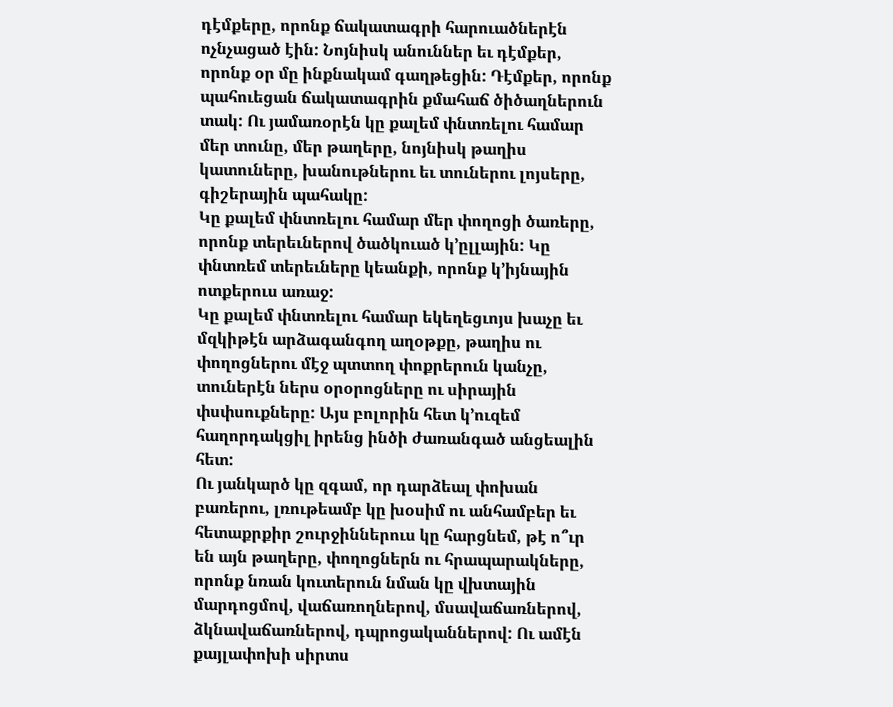դէմքերը, որոնք ճակատագրի հարուածներէն ոչնչացած էին: Նոյնիսկ անուններ եւ դէմքեր, որոնք օր մը ինքնակամ գաղթեցին: Դէմքեր, որոնք պահուեցան ճակատագրին քմահաճ ծիծաղներուն տակ: Ու յամառօրէն կը քալեմ փնտռելու համար մեր տունը, մեր թաղերը, նոյնիսկ թաղիս կատուները, խանութներու եւ տուներու լոյսերը, գիշերային պահակը:
Կը քալեմ փնտռելու համար մեր փողոցի ծառերը, որոնք տերեւներով ծածկուած կ՚ըլլային: Կը փնտռեմ տերեւները կեանքի, որոնք կ՚իյնային ոտքերուս առաջ:
Կը քալեմ փնտռելու համար եկեղեցւոյս խաչը եւ մզկիթէն արձագանգող աղօթքը, թաղիս ու փողոցներու մէջ պտտող փոքրերուն կանչը, տուներէն ներս օրօրոցները ու սիրային փսփսուքները: Այս բոլորին հետ կ՚ուզեմ հաղորդակցիլ իրենց ինծի ժառանգած անցեալին հետ:
Ու յանկարծ կը զգամ, որ դարձեալ փոխան բառերու, լռութեամբ կը խօսիմ ու անհամբեր եւ հետաքրքիր շուրջիններուս կը հարցնեմ, թէ ո՞ւր են այն թաղերը, փողոցներն ու հրապարակները, որոնք նռան կուտերուն նման կը վխտային մարդոցմով, վաճառողներով, մսավաճառներով, ձկնավաճառներով, դպրոցականներով: Ու ամէն քայլափոխի սիրտս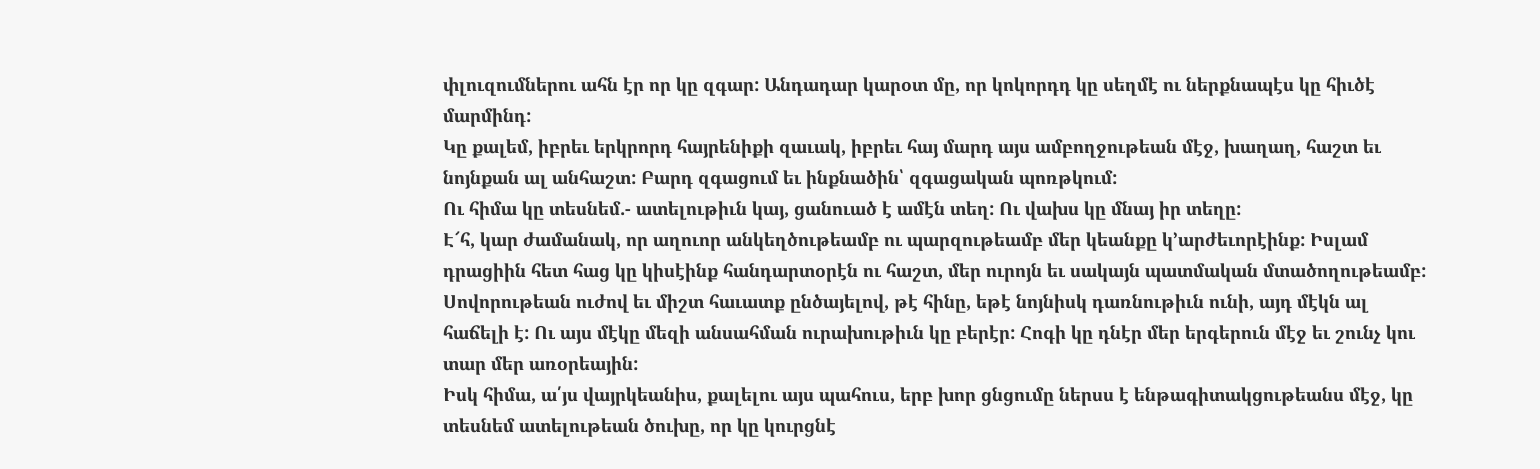փլուզումներու ահն էր որ կը զգար: Անդադար կարօտ մը, որ կոկորդդ կը սեղմէ ու ներքնապէս կը հիւծէ մարմինդ:
Կը քալեմ, իբրեւ երկրորդ հայրենիքի զաւակ, իբրեւ հայ մարդ այս ամբողջութեան մէջ, խաղաղ, հաշտ եւ նոյնքան ալ անհաշտ: Բարդ զգացում եւ ինքնածին՝ զգացական պոռթկում:
Ու հիմա կը տեսնեմ.- ատելութիւն կայ, ցանուած է ամէն տեղ: Ու վախս կը մնայ իր տեղը:
Է՜հ, կար ժամանակ, որ աղուոր անկեղծութեամբ ու պարզութեամբ մեր կեանքը կ՚արժեւորէինք: Իսլամ դրացիին հետ հաց կը կիսէինք հանդարտօրէն ու հաշտ, մեր ուրոյն եւ սակայն պատմական մտածողութեամբ: Սովորութեան ուժով եւ միշտ հաւատք ընծայելով, թէ հինը, եթէ նոյնիսկ դառնութիւն ունի, այդ մէկն ալ հաճելի է: Ու այս մէկը մեզի անսահման ուրախութիւն կը բերէր: Հոգի կը դնէր մեր երգերուն մէջ եւ շունչ կու տար մեր առօրեային:
Իսկ հիմա, ա՛յս վայրկեանիս, քալելու այս պահուս, երբ խոր ցնցումը ներսս է ենթագիտակցութեանս մէջ, կը տեսնեմ ատելութեան ծուխը, որ կը կուրցնէ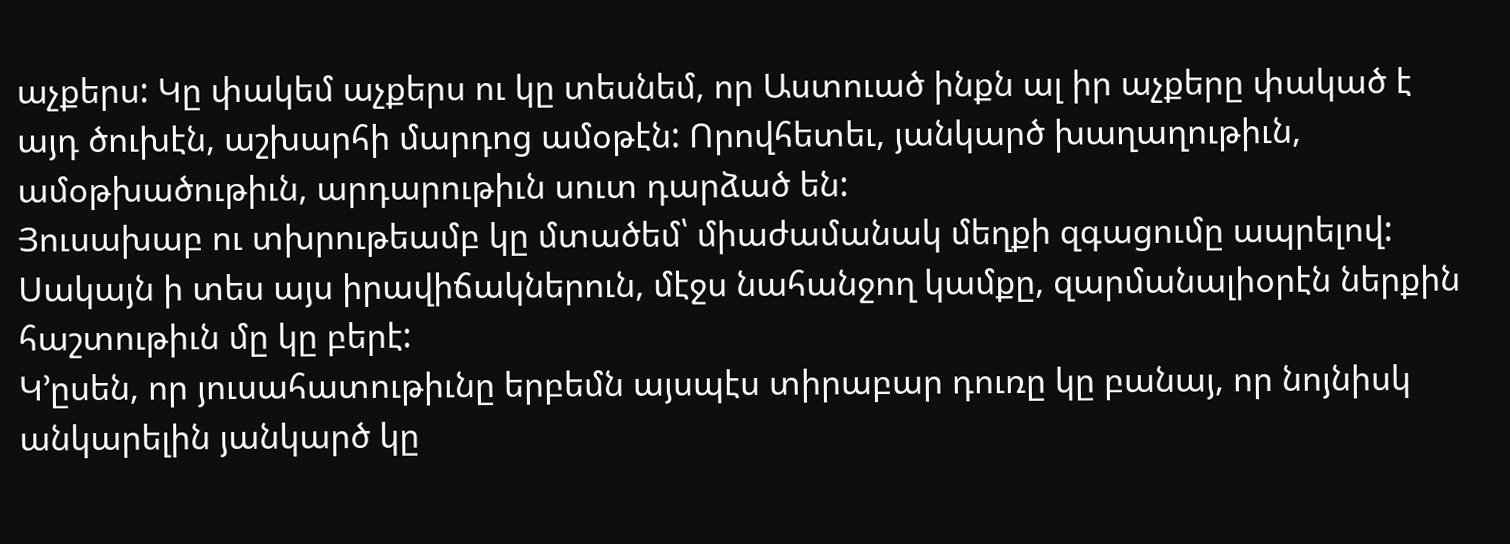աչքերս: Կը փակեմ աչքերս ու կը տեսնեմ, որ Աստուած ինքն ալ իր աչքերը փակած է այդ ծուխէն, աշխարհի մարդոց ամօթէն: Որովհետեւ, յանկարծ խաղաղութիւն, ամօթխածութիւն, արդարութիւն սուտ դարձած են:
Յուսախաբ ու տխրութեամբ կը մտածեմ՝ միաժամանակ մեղքի զգացումը ապրելով: Սակայն ի տես այս իրավիճակներուն, մէջս նահանջող կամքը, զարմանալիօրէն ներքին հաշտութիւն մը կը բերէ:
Կ՚ըսեն, որ յուսահատութիւնը երբեմն այսպէս տիրաբար դուռը կը բանայ, որ նոյնիսկ անկարելին յանկարծ կը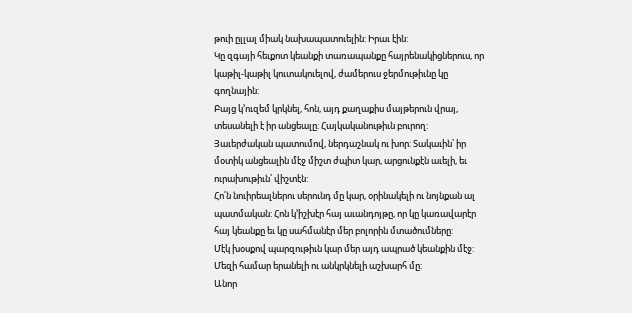թուի ըլլալ միակ նախապատուելին: Իրաւ էին:
Կը զգայի հեւքոտ կեանքի տառապանքը հայրենակիցներուս, որ կաթիլ-կաթիլ կուտակուելով, ժամերուս ջերմութիւնը կը գողնային:
Բայց կ՚ուզեմ կրկնել, հոն, այդ քաղաքիս մայթերուն վրայ, տեսանելի է իր անցեալը: Հայկականութիւն բուրող: Յաւերժական պատումով, ներդաշնակ ու խոր: Տակաւին՝ իր մօտիկ անցեալին մէջ միշտ ժպիտ կար, արցունքէն աւելի, եւ ուրախութիւն՝ վիշտէն:
Հո՛ն նուիրեալներու սերունդ մը կար, օրինակելի ու նոյնքան ալ պատմական: Հոն կ՚իշխէր հայ աւանդոյթը, որ կը կառավարէր հայ կեանքը եւ կը սահմանէր մեր բոլորին մտածումները:
Մէկ խօսքով պարզութիւն կար մեր այդ ապրած կեանքին մէջ: Մեզի համար երանելի ու անկրկնելի աշխարհ մը:
Անոր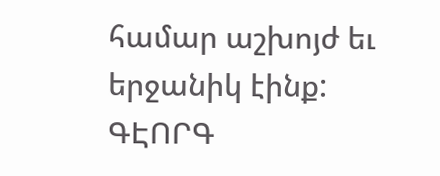համար աշխոյժ եւ երջանիկ էինք:
ԳԷՈՐԳ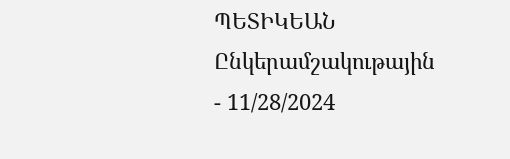ՊԵՏԻԿԵԱՆ
Ընկերամշակութային
- 11/28/2024